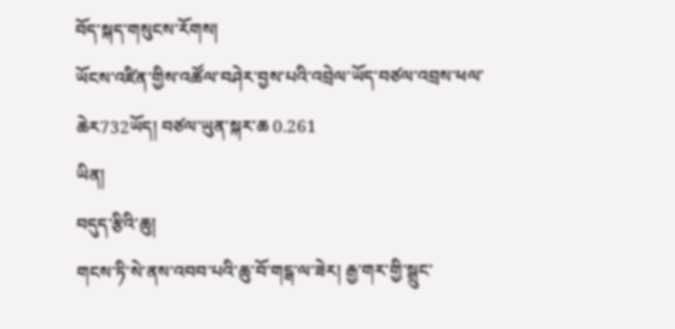བོད་སྐད་གསུངས་རོགས།
ཡོངས་འཛིན་གྱིས་འཚོལ་བཤེར་བྱས་པའི་འབྲེལ་ཡོད་བཙལ་འབྲས་ཕལ་ཆེར732ཡོད། བཙལ་ཡུན་སྐར་ཆ 0.261
ཡིན།
བདུད་རྩིའི་ཆུ།
གངས་ཏི་སེ་ནས་འབབ་པའི་ཆུ་བོ་གངྒ་ལ་ཟེར། རྒྱ་གར་གྱི་སྒྲུང་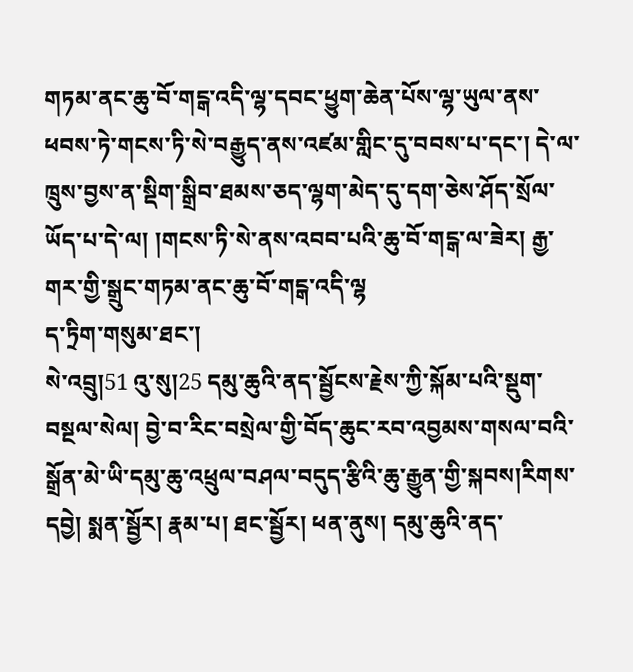གཏམ་ནང་ཆུ་བོ་གངྒ་འདི་ལྷ་དབང་ཕྱུག་ཆེན་པོས་ལྷ་ཡུལ་ནས་ཕབས་ཏེ་གངས་ཏི་སེ་བརྒྱུད་ནས་འཛམ་གླིང་དུ་བབས་པ་དང་། དེ་ལ་ཁྲུས་བྱས་ན་སྡིག་སྒྲིབ་ཐམས་ཅད་ལྷག་མེད་དུ་དག་ཅེས་ཤོད་སྲོལ་ཡོད་པ་དེ་ལ། །གངས་ཏི་སེ་ནས་འབབ་པའི་ཆུ་བོ་གངྒ་ལ་ཟེར། རྒྱ་གར་གྱི་སྒྲུང་གཏམ་ནང་ཆུ་བོ་གངྒ་འདི་ལྷ
ད་ཏྲིག་གསུམ་ཐང་།
སེ་འབྲུ།51 འུ་སུ།25 དམུ་ཆུའི་ནད་སྦྱོངས་རྗེས་ཀྱི་སྐོམ་པའི་སྡུག་བསྔལ་སེལ། བྱེ་བ་རིང་བསྲེལ་གྱི་བོད་ཆུང་རབ་འབྱམས་གསལ་བའི་སྒྲོན་མེ་ཡི་དམུ་ཆུ་འཕྲུལ་བཤལ་བདུད་རྩིའི་ཆུ་རྒྱུན་གྱི་སྐབས།རིགས་དབྱེ། སྨན་སྦྱོར། རྣམ་པ། ཐང་སྦྱོར། ཕན་ནུས། དམུ་ཆུའི་ནད་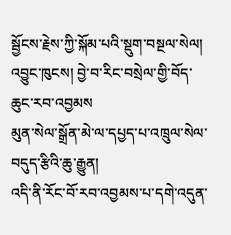སྦྱོངས་རྗེས་ཀྱི་སྐོམ་པའི་སྡུག་བསྔལ་སེལ། འབྱུང་ཁུངས། བྱེ་བ་རིང་བསྲེལ་གྱི་བོད་ཆུང་རབ་འབྱམས
མུན་སེལ་སྒྲོན་མེ་ལ་དཔྱད་པ་འཁྲུལ་སེལ་བདུད་རྩིའི་ཆུ་རྒྱུན།
འདི་ནི་རོང་བོ་རབ་འབྱམས་པ་དགེ་འདུན་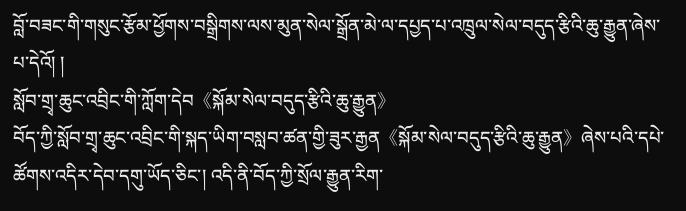བློ་བཟང་གི་གསུང་རྩོམ་ཕྱོགས་བསྒྲིགས་ལས་མུན་སེལ་སྒྲོན་མེ་ལ་དཔྱད་པ་འཁྲུལ་སེལ་བདུད་རྩིའི་ཆུ་རྒྱུན་ཞེས་པ་དེའོ། །
སློབ་གྲྭ་ཆུང་འབྲིང་གི་ཀློག་དེབ《སྐོམ་སེལ་བདུད་རྩིའི་ཆུ་རྒྱུན》
བོད་ཀྱི་སློབ་གྲྭ་ཆུང་འབྲིང་གི་སྐད་ཡིག་བསླབ་ཚན་གྱི་ཟུར་རྒྱན《སྐོམ་སེལ་བདུད་རྩིའི་ཆུ་རྒྱུན》ཞེས་པའི་དཔེ་ཚོགས་འདིར་དེབ་དགུ་ཡོད་ཅིང་། འདི་ནི་བོད་ཀྱི་སྲོལ་རྒྱུན་རིག་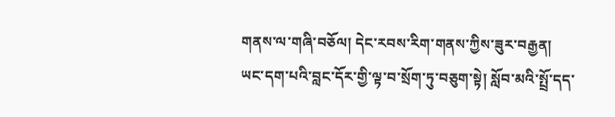གནས་ལ་གཞི་བཅོལ། དེང་རབས་རིག་གནས་ཀྱིས་ཟུར་བརྒྱན། ཡང་དག་པའི་བླང་དོར་གྱི་ལྟ་བ་སྲོག་ཏུ་བཅུག་སྟེ། སློབ་མའི་སྤྲོ་དད་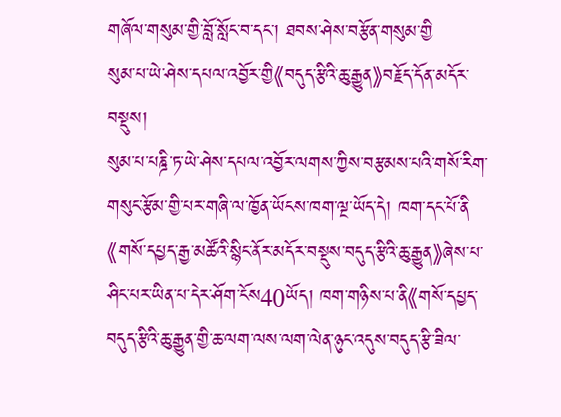གཞོལ་གསུམ་གྱི་བློ་སློང་བ་དང་། ཐབས་ཤེས་བརྩོན་གསུམ་གྱི
སུམ་པ་ཡེ་ཤེས་དཔལ་འབྱོར་གྱི《བདུད་རྩིའི་ཆུ་རྒྱུན》བརྗོད་དོན་མདོར་བསྡུས།
སུམ་པ་པཎྜི་ཏ་ཡེ་ཤེས་དཔལ་འབྱོར་ལགས་ཀྱིས་བརྩམས་པའི་གསོ་རིག་གསུང་རྩོམ་གྱི་པར་གཞི་ལ་ཁྱོན་ཡོངས་ཁག་ལྔ་ཡོད་དེ། ཁག་དང་པོ་ནི《གསོ་དཔྱད་རྒྱ་མཚོའི་སྙིང་ནོར་མདོར་བསྡུས་བདུད་རྩིའི་ཆུ་རྒྱུན》ཞེས་པ་ཤིང་པར་ཡིན་པ་དེར་ཤོག་ངོས40ཡོད། ཁག་གཉིས་པ་ནི《གསོ་དཔྱད་བདུད་རྩིའི་ཆུ་རྒྱུན་གྱི་ཆ་ལག་ལས་ལག་ལེན་ཉུང་འདུས་བདུད་རྩི་ཟིལ་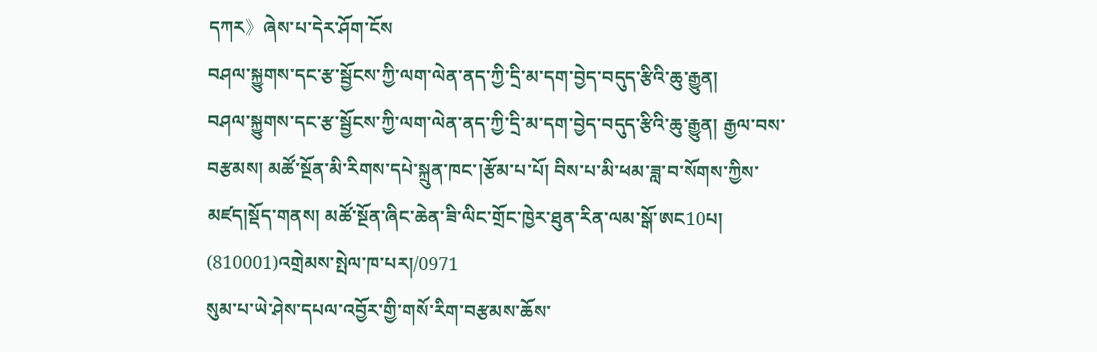དཀར》ཞེས་པ་དེར་ཤོག་ངོས
བཤལ་སྐྱུགས་དང་རྩ་སྦྱོངས་ཀྱི་ལག་ལེན་ནད་ཀྱི་དྲི་མ་དག་བྱེད་བདུད་རྩིའི་ཆུ་རྒྱུན།
བཤལ་སྐྱུགས་དང་རྩ་སྦྱོངས་ཀྱི་ལག་ལེན་ནད་ཀྱི་དྲི་མ་དག་བྱེད་བདུད་རྩིའི་ཆུ་རྒྱུན། རྒྱལ་བས་བརྩམས། མཚོ་སྔོན་མི་རིགས་དཔེ་སྐྲུན་ཁང་།རྩོམ་པ་པོ། བིས་པ་མི་ཕམ་ཟླ་བ་སོགས་ཀྱིས་མཛད།སྡོད་གནས། མཚོ་སྔོན་ཞིང་ཆེན་ཟི་ལིང་གྲོང་ཁྱེར་ཐུན་རིན་ལམ་སྒོ་ཨང10པ། (810001)འགྲེམས་སྤེལ་ཁ་པར།/0971
སུམ་པ་ཡེ་ཤེས་དཔལ་འབྱོར་གྱི་གསོ་རིག་བརྩམས་ཆོས་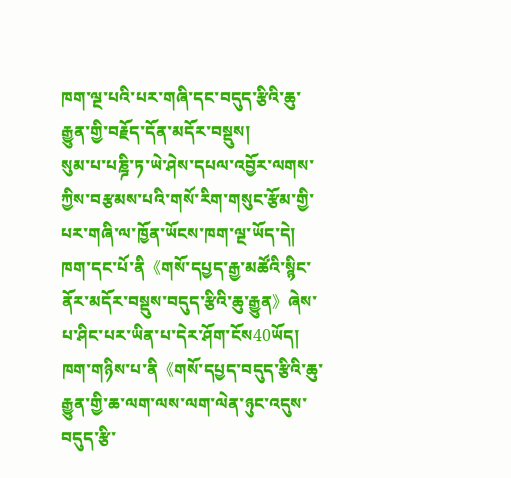ཁག་ལྔ་པའི་པར་གཞི་དང་བདུད་རྩིའི་ཆུ་རྒྱུན་གྱི་བརྗོད་དོན་མདོར་བསྡུས།
སུམ་པ་པཎྜི་ཏ་ཡེ་ཤེས་དཔལ་འབྱོར་ལགས་ཀྱིས་བརྩམས་པའི་གསོ་རིག་གསུང་རྩོམ་གྱི་པར་གཞི་ལ་ཁྱོན་ཡོངས་ཁག་ལྔ་ཡོད་དེ། ཁག་དང་པོ་ནི《གསོ་དཔྱད་རྒྱ་མཚོའི་སྙིང་ནོར་མདོར་བསྡུས་བདུད་རྩིའི་ཆུ་རྒྱུན》ཞེས་པ་ཤིང་པར་ཡིན་པ་དེར་ཤོག་ངོས40ཡོད། ཁག་གཉིས་པ་ནི《གསོ་དཔྱད་བདུད་རྩིའི་ཆུ་རྒྱུན་གྱི་ཆ་ལག་ལས་ལག་ལེན་ཉུང་འདུས་བདུད་རྩི་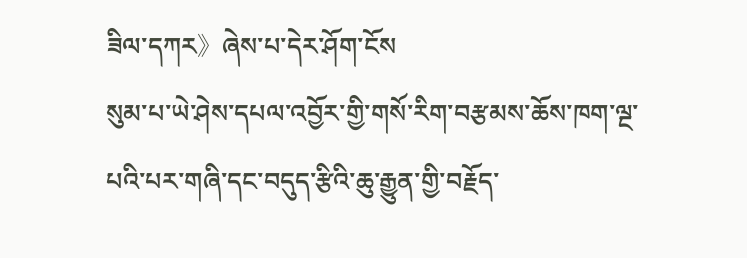ཟིལ་དཀར》ཞེས་པ་དེར་ཤོག་ངོས
སུམ་པ་ཡེ་ཤེས་དཔལ་འབྱོར་གྱི་གསོ་རིག་བརྩམས་ཆོས་ཁག་ལྔ་པའི་པར་གཞི་དང་བདུད་རྩིའི་ཆུ་རྒྱུན་གྱི་བརྗོད་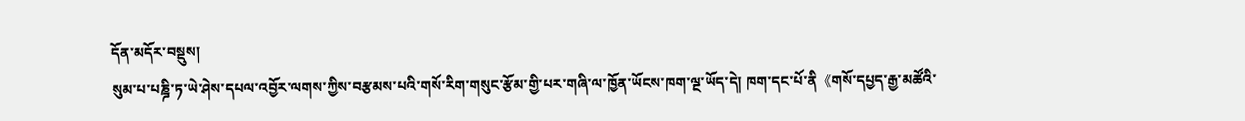དོན་མདོར་བསྡུས།
སུམ་པ་པཎྜི་ཏ་ཡེ་ཤེས་དཔལ་འབྱོར་ལགས་ཀྱིས་བརྩམས་པའི་གསོ་རིག་གསུང་རྩོམ་གྱི་པར་གཞི་ལ་ཁྱོན་ཡོངས་ཁག་ལྔ་ཡོད་དེ། ཁག་དང་པོ་ནི《གསོ་དཔྱད་རྒྱ་མཚོའི་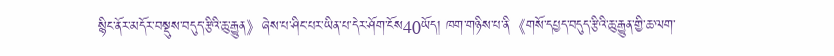སྙིང་ནོར་མདོར་བསྡུས་བདུད་རྩིའི་ཆུ་རྒྱུན》ཞེས་པ་ཤིང་པར་ཡིན་པ་དེར་ཤོག་ངོས40ཡོད། ཁག་གཉིས་པ་ནི《གསོ་དཔྱད་བདུད་རྩིའི་ཆུ་རྒྱུན་གྱི་ཆ་ལག་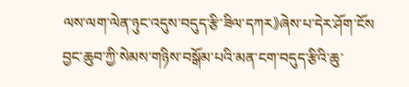ལས་ལག་ལེན་ཉུང་འདུས་བདུད་རྩི་ཟིལ་དཀར》ཞེས་པ་དེར་ཤོག་ངོས
བྱང་ཆུབ་ཀྱི་སེམས་གཉིས་བསྒོམ་པའི་མན་ངག་བདུད་རྩིའི་ཆུ་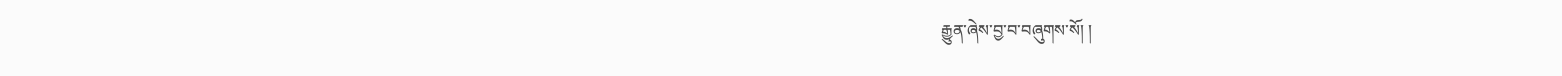རྒྱུན་ཞེས་བྱ་བ་བཞུགས་སོ། །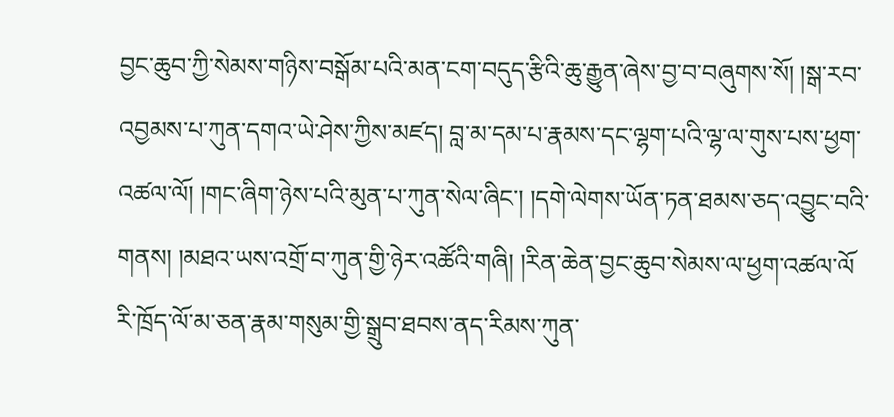བྱང་ཆུབ་ཀྱི་སེམས་གཉིས་བསྒོམ་པའི་མན་ངག་བདུད་རྩིའི་ཆུ་རྒྱུན་ཞེས་བྱ་བ་བཞུགས་སོ། །སྒ་རབ་འབྱམས་པ་ཀུན་དགའ་ཡེ་ཤེས་ཀྱིས་མཛད། བླ་མ་དམ་པ་རྣམས་དང་ལྷག་པའི་ལྷ་ལ་གུས་པས་ཕྱག་འཚལ་ལོ། །གང་ཞིག་ཉེས་པའི་མུན་པ་ཀུན་སེལ་ཞིང་། །དགེ་ལེགས་ཡོན་ཏན་ཐམས་ཅད་འབྱུང་བའི་གནས། །མཐའ་ཡས་འགྲོ་བ་ཀུན་གྱི་ཉེར་འཚོའི་གཞི། །རིན་ཆེན་བྱང་ཆུབ་སེམས་ལ་ཕྱག་འཚལ་ལོ
རི་ཁྲོད་ལོ་མ་ཅན་རྣམ་གསུམ་གྱི་སྒྲུབ་ཐབས་ནད་རིམས་ཀུན་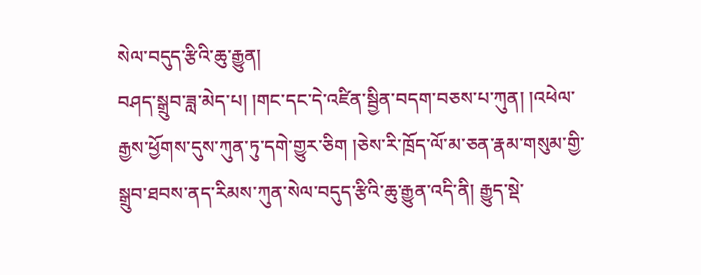སེལ་བདུད་རྩིའི་ཆུ་རྒྱུན།
བཤད་སྒྲུབ་ཟླ་མེད་པ། །གང་དང་དེ་འཛིན་སྦྱིན་བདག་བཅས་པ་ཀུན། །འཕེལ་རྒྱས་ཕྱོགས་དུས་ཀུན་ཏུ་དགེ་གྱུར་ཅིག །ཅེས་རི་ཁྲོད་ལོ་མ་ཅན་རྣམ་གསུམ་གྱི་སྒྲུབ་ཐབས་ནད་རིམས་ཀུན་སེལ་བདུད་རྩིའི་ཆུ་རྒྱུན་འདི་ནི། རྒྱུད་སྡེ་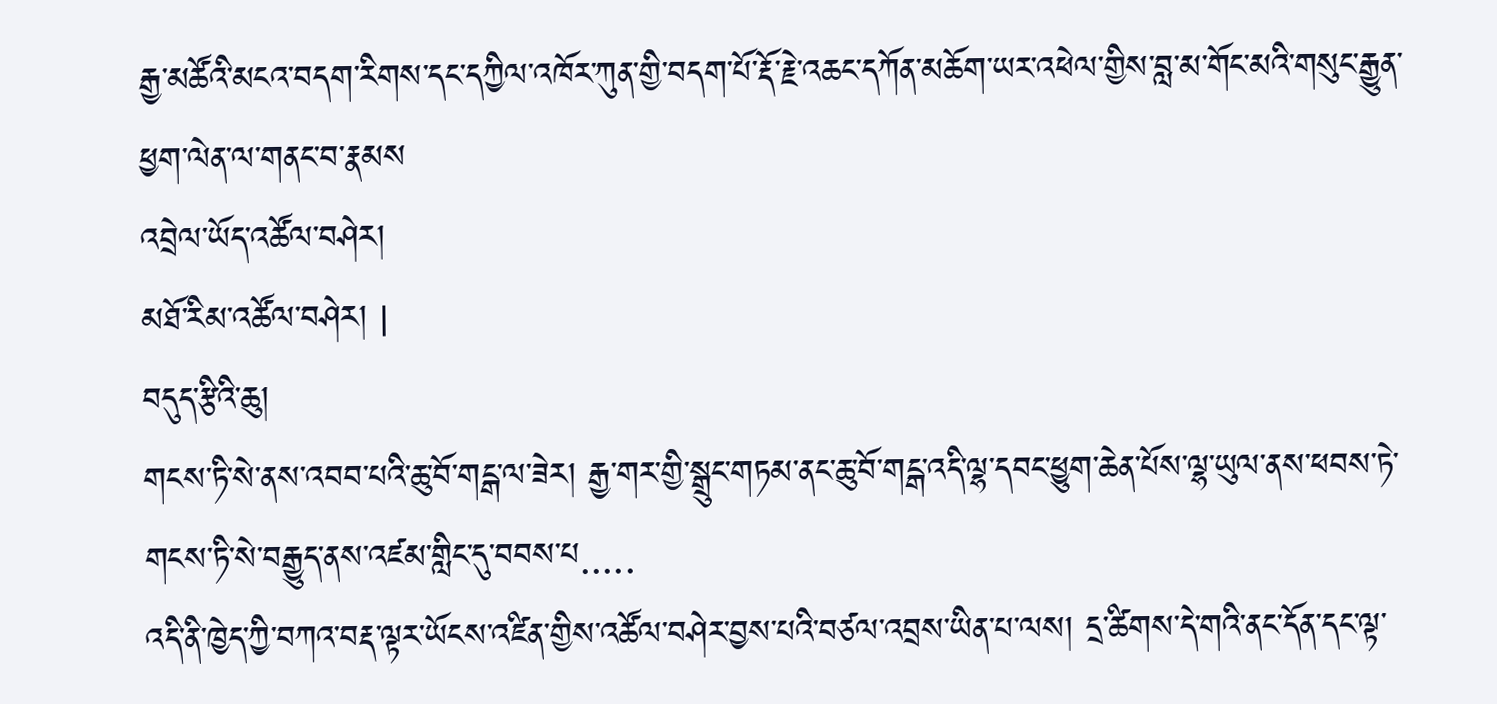རྒྱ་མཚོའི་མངའ་བདག་རིགས་དང་དཀྱིལ་འཁོར་ཀུན་གྱི་བདག་པོ་རྡོ་རྗེ་འཆང་དཀོན་མཆོག་ཡར་འཕེལ་གྱིས་བླ་མ་གོང་མའི་གསུང་རྒྱུན་ཕྱག་ལེན་ལ་གནང་བ་རྣམས
འབྲེལ་ཡོད་འཚོལ་བཤེར།
མཐོ་རིམ་འཚོལ་བཤེར། |
བདུད་རྩིའི་ཆུ།
གངས་ཏི་སེ་ནས་འབབ་པའི་ཆུ་བོ་གངྒ་ལ་ཟེར། རྒྱ་གར་གྱི་སྒྲུང་གཏམ་ནང་ཆུ་བོ་གངྒ་འདི་ལྷ་དབང་ཕྱུག་ཆེན་པོས་ལྷ་ཡུལ་ནས་ཕབས་ཏེ་གངས་ཏི་སེ་བརྒྱུད་ནས་འཛམ་གླིང་དུ་བབས་པ.....
འདི་ནི་ཁྱེད་ཀྱི་བཀའ་བརྡ་ལྟར་ཡོངས་འཛིན་གྱིས་འཚོལ་བཤེར་བྱས་པའི་བཙལ་འབྲས་ཡིན་པ་ལས། དྲ་ཚིགས་དེ་གའི་ནང་དོན་དང་ལྟ་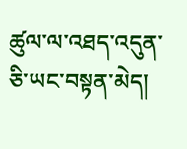ཚུལ་ལ་འཐད་འདུན་ཅི་ཡང་བསྟན་མེད།